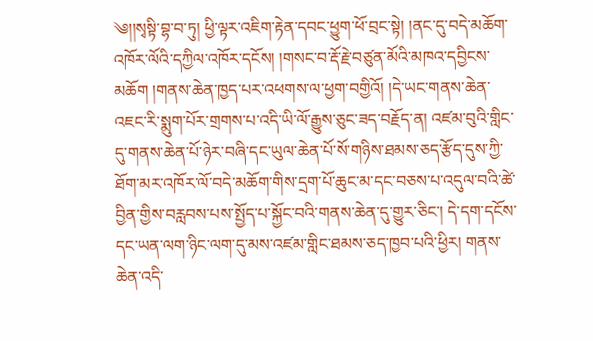༄།།སྭསྟི་བྷ་བ་ཏུ། ཕྱི་ལྟར་འཇིག་རྟེན་དབང་ཕྱུག་ཕོ་བྲང་སྟེ། །ནང་དུ་བདེ་མཆོག་འཁོར་ལོའི་དཀྱིལ་འཁོར་དངོས། །གསང་བ་རྡོ་རྗེ་བཙུན་མོའི་མཁའ་དབྱིངས་མཆོག །གནས་ཆེན་ཁྱད་པར་འཕགས་ལ་ཕྱག་བགྱིའོ། །དེ་ཡང་གནས་ཆེན་འཇང་རི་སྨུག་པོར་གྲགས་པ་འདི་ཡི་ལོ་རྒྱུས་ཅུང་ཟད་བརྗོད་ན། འཛམ་བུའི་གླིང་དུ་གནས་ཆེན་པོ་ཉེར་བཞི་དང་ཡུལ་ཆེན་པོ་སོ་གཉིས་ཐམས་ཅད་རྩོད་དུས་ཀྱི་ཐོག་མར་འཁོར་ལོ་བདེ་མཆོག་གིས་དྲག་པོ་ཆུང་མ་དང་བཅས་པ་འདུལ་བའི་ཚེ་བྱིན་གྱིས་བརླབས་པས་སྤྱོད་པ་སྐྱོང་བའི་གནས་ཆེན་དུ་གྱུར་ཅིང་། དེ་དག་དངོས་དང་ཡན་ལག་ཉིང་ལག་དུ་མས་འཛམ་གླིང་ཐམས་ཅད་ཁྱབ་པའི་ཕྱིར། གནས་ཆེན་འདི་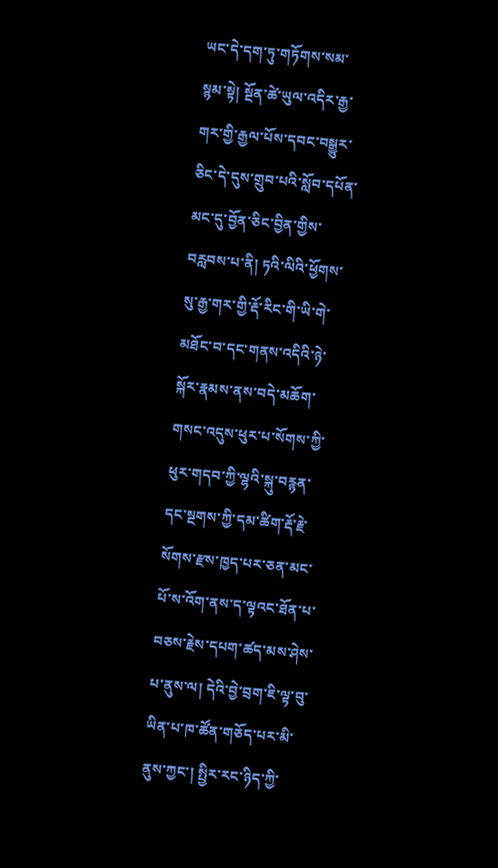ཡང་དེ་དག་ཏུ་གཏོགས་སམ་སྙམ་སྟེ། སྔོན་ཚེ་ཡུལ་འདིར་རྒྱ་གར་གྱི་རྒྱལ་པོས་དབང་བསྒྱུར་ཅིང་དེ་དུས་གྲུབ་པའི་སློབ་དཔོན་མང་དུ་བྱོན་ཅིང་བྱིན་གྱིས་བརླབས་པ་ནི། ཏའི་ལིའི་ཕྱོགས་སུ་རྒྱ་གར་གྱི་རྡོ་རིང་གི་ཡི་གེ་མཐོང་བ་དང་གནས་འདིའི་ཉེ་སྐོར་རྣམས་ནས་བདེ་མཆོག་གསང་འདུས་ཕུར་པ་སོགས་ཀྱི་ཕུར་གདབ་ཀྱི་ལྷའི་སྐུ་བརྙན་དང་སྔགས་ཀྱི་དམ་ཚིག་རྡོ་རྗེ་སོགས་རྫས་ཁྱད་པར་ཅན་མང་པོ་ས་འོག་ནས་ད་ལྟའང་ཐོན་པ་བཅས་རྗེས་དཔག་ཚད་མས་ཤེས་པ་ནུས་ལ། དེའི་བྱེ་བྲག་ཇི་ལྟ་བུ་ཡིན་པ་ཁ་ཚོན་གཅོད་པར་མི་ནུས་ཀྱང་། སྤྱིར་རང་ཉིད་ཀྱི་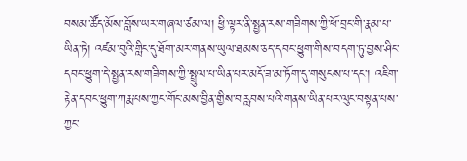བསམ་ཚོད་མོས་བློས་ཡར་གཞལ་ཙམ་ལ། ཕྱི་ལྟར་ནི་སྤྱན་རས་གཟིགས་ཀྱི་ཕོ་བྲང་གི་རྣམ་པ་ཡིན་ཏེ། འཛམ་བུའི་གླིང་དུ་ཐོག་མར་གནས་ཡུལ་ཐམས་ཅད་དབང་ཕྱུག་གིས་བདག་ཏུ་བྱས་ཤིང་དབང་ཕྱུག་དེ་སྤྱན་རས་གཟིགས་ཀྱི་སྤྲུལ་པ་ཡིན་པར་མདོ་ཟ་མ་ཏོག་དུ་གསུངས་པ་དང་། འཇིག་རྟེན་དབང་ཕྱུག་ཀརྨ་པས་ཀྱང་གོང་མས་བྱིན་གྱིས་བརླབས་པའི་གནས་ཡིན་པར་ལུང་བསྟན་པས་ཀྱང་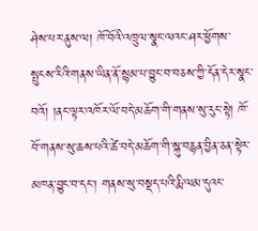ཤེས་པར་ནུས་ལ། ཁོ་བོའི་འཁྲུལ་སྣང་ལའང་ཤར་ཕྱོགས་སྤུངས་རིའི་གནས་ཡིན་ནོ་སྙམ་པ་བྱུང་བ་བཅས་ཀྱི་དོན་དེར་སྣང་བའོ། །ནང་ལྟར་འཁོར་ལོ་བདེ་མཆོག་གི་གནས་སུ་རུང་སྟེ། ཁོ་བོ་གནས་སུ་ཆས་པའི་ཚེ་བདེ་མཆོག་གི་སྐུ་བརྙན་བྱིན་ཅན་སྟེར་མཁན་བྱུང་བ་དང་། གནས་སུ་བསྡད་པའི་རྨི་ལམ་དུའང་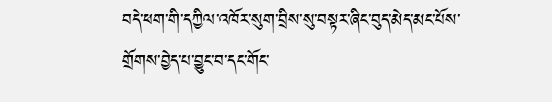བདེ་ཕག་གི་དཀྱིལ་འཁོར་སུག་བྲིས་སུ་བསྟར་ཞིང་བུད་མེད་མང་པོས་གྲོགས་བྱེད་པ་བྱུང་བ་དང་གོང་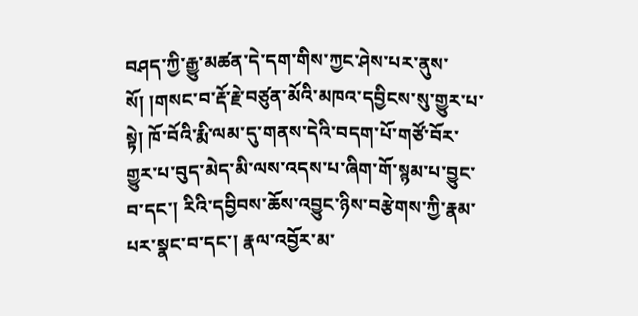བཤད་ཀྱི་རྒྱུ་མཚན་དེ་དག་གིས་ཀྱང་ཤེས་པར་ནུས་སོ། །གསང་བ་རྡོ་རྗེ་བཙུན་མོའི་མཁའ་དབྱིངས་སུ་གྱུར་པ་སྟེ། ཁོ་བོའི་རྨི་ལམ་དུ་གནས་དེའི་བདག་པོ་གཙོ་བོར་གྱུར་པ་བུད་མེད་མི་ལས་འདས་པ་ཞིག་གོ་སྙམ་པ་བྱུང་བ་དང་། རིའི་དབྱིབས་ཆོས་འབྱུང་ཉིས་བརྩེགས་ཀྱི་རྣམ་པར་སྣང་བ་དང་། རྣལ་འབྱོར་མ་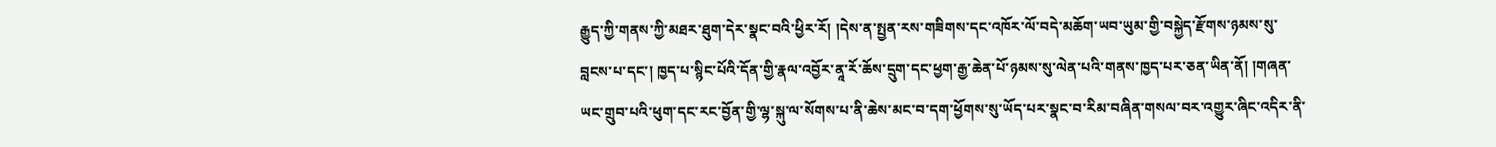རྒྱུད་ཀྱི་གནས་ཀྱི་མཐར་ཐུག་དེར་སྣང་བའི་ཕྱིར་རོ། །དེས་ན་སྤྱན་རས་གཟིགས་དང་འཁོར་ལོ་བདེ་མཆོག་ཡབ་ཡུམ་གྱི་བསྐྱེད་རྫོགས་ཉམས་སུ་བླངས་པ་དང་། ཁྱད་པ་སྙིང་པོའི་དོན་གྱི་རྣལ་འབྱོར་ནཱ་རོ་ཆོས་དྲུག་དང་ཕྱག་རྒྱ་ཆེན་པོ་ཉམས་སུ་ལེན་པའི་གནས་ཁྱད་པར་ཅན་ཡིན་ནོ། །གཞན་ཡང་གྲུབ་པའི་ཕུག་དང་རང་བྱོན་གྱི་ལྷ་སྐུ་ལ་སོགས་པ་ནི་ཆེས་མང་བ་དག་ཕྱོགས་སུ་ཡོད་པར་སྣང་བ་རིམ་བཞིན་གསལ་བར་འགྱུར་ཞིང་འདིར་ནི་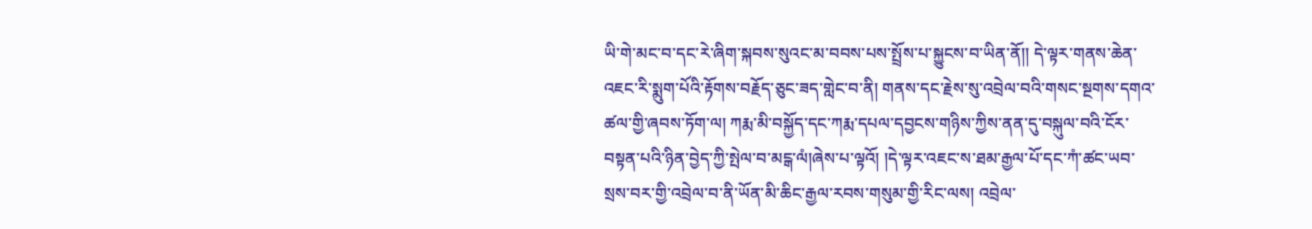ཡི་གེ་མང་བ་དང་རེ་ཞིག་སྐབས་སུའང་མ་བབས་པས་སྤྲོས་པ་སྐྱུངས་བ་ཡིན་ནོ།། དེ་ལྟར་གནས་ཆེན་འཇང་རི་སྨུག་པོའི་རྟོགས་བརྗོད་ཅུང་ཟད་གླེང་བ་ནི། གནས་དང་རྗེས་སུ་འབྲེལ་བའི་གསང་སྔགས་དགའ་ཚལ་གྱི་ཞབས་ཏོག་ལ། ཀརྨ་མི་བསྐྱོད་དང་ཀརྨ་དཔལ་དབྱངས་གཉིས་ཀྱིས་ནན་དུ་བསྐུལ་བའི་ངོར་བསྟན་པའི་ཉིན་བྱེད་ཀྱི་སྤེལ་བ་མངྒ་ལཾ།ཞེས་པ་ལྟའོ། །དེ་ལྟར་འཇང་ས་ཐམ་རྒྱལ་པོ་དང་ཀཾ་ཚང་ཡབ་སྲས་བར་གྱི་འབྲེལ་བ་ནི་ཡོན་མི་ཆིང་རྒྱལ་རབས་གསུམ་གྱི་རིང་ལས། འབྲེལ་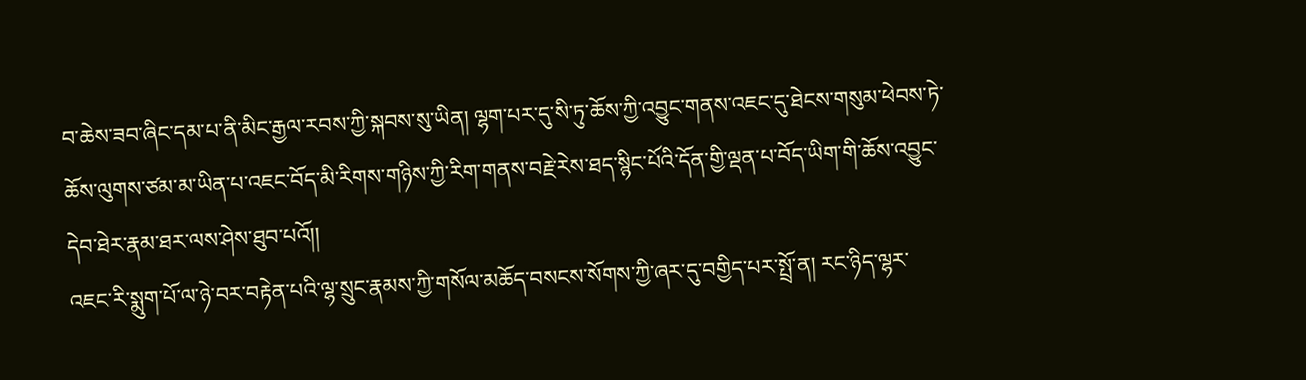བ་ཆེས་ཟབ་ཞིང་དམ་པ་ནི་མིང་རྒྱལ་རབས་ཀྱི་སྐབས་སུ་ཡིན། ལྷག་པར་དུ་སི་ཏུ་ཆོས་ཀྱི་འབྱུང་གནས་འཇང་དུ་ཐེངས་གསུམ་ཕེབས་ཏེ་ཆོས་ལུགས་ཙམ་མ་ཡིན་པ་འཇང་བོད་མི་རིགས་གཉིས་ཀྱི་རིག་གནས་བརྗེ་རེས་ཐད་སྙིང་པོའི་དོན་གྱི་ལྡན་པ་བོད་ཡིག་གི་ཆོས་འབྱུང་དེབ་ཐེར་རྣམ་ཐར་ལས་ཤེས་ཐུབ་པའོ།།
འཇང་རི་སྨུག་པོ་ལ་ཉེ་བར་བརྟེན་པའི་ལྷ་སྲུང་རྣམས་ཀྱི་གསོལ་མཆོད་བསངས་སོགས་ཀྱི་ཞར་དུ་བགྱིད་པར་སྤྲོ་ན། རང་ཉིད་ལྷར་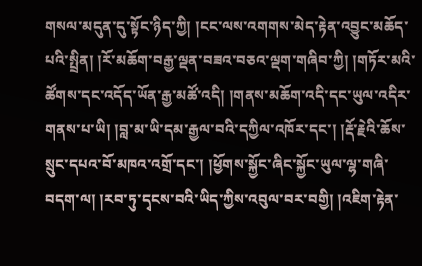གསལ་མདུན་དུ་སྟོང་ཉིད་ཀྱི། །ངང་ལས་འགགས་མེད་རྟེན་འབྱུང་མཆོད་པའི་སྤྲིན། །རོ་མཆོག་བརྒྱ་ལྡན་བཟའ་བཅའ་ལྡག་གཞིབ་ཀྱི། །གཏོར་མའི་ཚོགས་དང་འདོད་ཡོན་རྒྱ་མཚོ་འདི། །གནས་མཆོག་འདི་དང་ཡུལ་འདིར་གནས་པ་ཡི། །བླ་མ་ཡི་དམ་རྒྱལ་བའི་དཀྱིལ་འཁོར་དང་། །རྡོ་རྗེའི་ཆོས་སྲུང་དཔའ་བོ་མཁའ་འགྲོ་དང་། །ཕྱོགས་སྐྱོང་ཞིང་སྐྱོང་ཡུལ་ལྷ་གཞི་བདག་ལ། །རབ་ཏུ་དྭངས་བའི་ཡིད་ཀྱིས་འབུལ་བར་བགྱི། །འཇིག་རྟེན་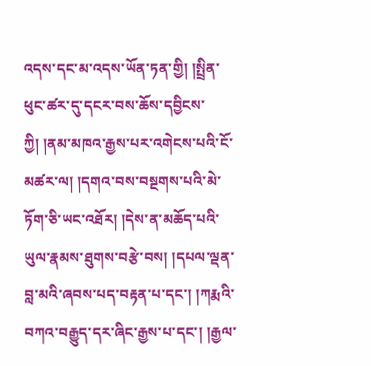འདས་དང་མ་འདས་ཡོན་ཏན་གྱི། །སྤྲིན་ཕུང་ཚར་དུ་དངར་བས་ཆོས་དབྱིངས་ཀྱི། །ནམ་མཁའ་རྒྱས་པར་འགེངས་པའི་ངོ་མཚར་ལ། །དགའ་བས་བསྔགས་པའི་མེ་ཏོག་ཅི་ཡང་འཐོར། །དེས་ན་མཆོད་པའི་ཡུལ་རྣམས་ཐུགས་བརྩེ་བས། །དཔལ་ལྡན་བླ་མའི་ཞབས་པད་བརྟན་པ་དང་། །ཀརྨའི་བཀའ་བརྒྱུད་དར་ཞིང་རྒྱས་པ་དང་། །རྒྱལ་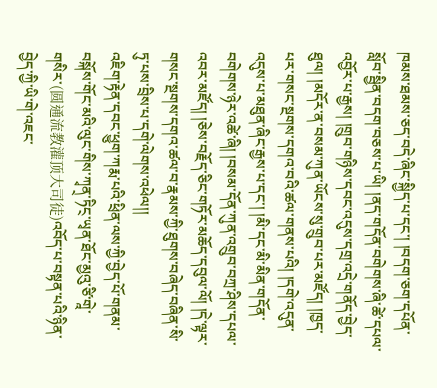ཁམས་ཐམས་ཅད་བདེ་ཞིང་སྐྱིད་པ་དང་། །བདག་ཅག་དཔོན་སློབ་སྦྱིན་བདག་བཅས་པ་ཡི། །ནད་གདོན་བགེགས་ཞི་ཚེ་དཔལ་འབྱོར་པ་རྒྱས། །གྲུབ་གཉིས་དབང་འདུས་དགྲ་འདྲེ་གནོད་བྱེད་ཐུལ། །མདོར་ན་བསམ་ཀུན་ཡོངས་སུ་གྲུབ་པར་མཛོད། །ཁྱད་པར་གསང་སྔགས་དགའ་བའི་ཚལ་གནས་པའི། །དགེ་འདུན་འདུས་པ་མཐུན་ཞིང་རྒྱས་པ་དང་། །མི་དང་མི་མིན་གདོན་བགེགས་ཉེར་འཚེ་ཞི། །བསམ་དོན་ཀུན་འགྲུབ་བཀྲ་ཤིས་དཔལ་འབར་མཛོད། །ཅེས་བརྗོད་ཅིང་གཏོར་མཆོད་དབུལ་ལོ། །དེ་ལྟར་གསང་སྔགས་དགའ་ཚལ་བ་རྣམས་ཀྱི་ཐུགས་བཞེད་བཞིན་སི་ཏུ་པས་བྲིས་པ་དགེ་ལེགས་འཕེལ།།
འཇིག་རྟེན་དབང་ཕྱུག་ཀརྨ་པའི་ཕྲིན་ལས་ཀྱི་བྱེད་པོ་གནམ་བསྐོས་གོང་མའི་ལུང་གིས་ཀྭན྄་ཏིང྄་ཡྭན་ཐོང་མྱའུ་ཙི་གཱེ་གསིར་(圆通流教灌顶大司徒)འབོད་པ་བསྟན་པའི་ཉིན་བྱེད་ཀྱི་ཡི་གེ་འཇང་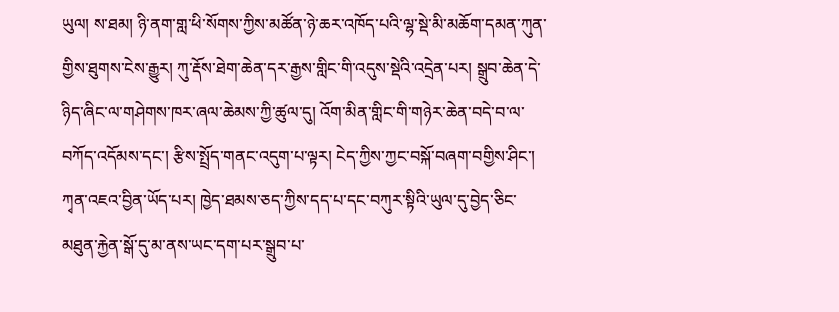ཡུལ། ས་ཐམ། ཉི་ནག་གླ་ཕི་སོགས་ཀྱིས་མཚོན་ཉེ་ཆར་འཁོད་པའི་ལྷ་སྡེ་མི་མཆོག་དམན་ཀུན་གྱིས་ཐུགས་ངེས་རྒྱུར། ཀུ་རྡོས་ཐེག་ཆེན་དར་རྒྱས་གླིང་གི་འདུས་སྡེའི་འདྲེན་པར། སྒྲུབ་ཆེན་དེ་ཉིད་ཞིང་ལ་གཤེགས་ཁར་ཞལ་ཆེམས་ཀྱི་ཚུལ་དུ། འོག་མིན་གླིང་གི་གཉེར་ཆེན་བདེ་བ་ལ་བཀོད་འདོམས་དང་། རྩིས་སྤྲོད་གནང་འདུག་པ་ལྟར། ངེད་ཀྱིས་ཀྱང་བསྐོ་བཞག་བགྱིས་ཤིང་། ཀྭན་འཇའ་བྱིན་ཡོད་པར། ཁྱེད་ཐམས་ཅད་ཀྱིས་དད་པ་དང་བཀུར་སྟིའི་ཡུལ་དུ་བྱེད་ཅིང་མཐུན་རྐྱེན་སྒོ་དུ་མ་ནས་ཡང་དག་པར་སྒྲུབ་པ་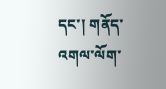དང་། གནོད་འགལ་ལོག་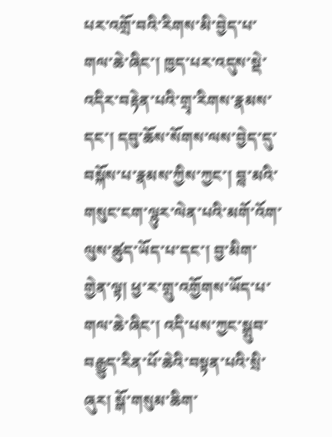པར་འགྲོ་བའི་རིགས་མི་བྱེད་པ་གལ་ཆེ་ཞིང་། ཁྱད་པར་འདུས་སྡེ་འདིར་བརྟེན་པའི་གྲྭ་རིགས་རྣམས་དང་། དབུ་ཆོས་སོགས་ལས་བྱེད་དུ་བསྐོས་པ་རྣམས་ཀྱིས་ཀྱང་། བླ་མའི་གསུང་ངག་ལྷུར་ལེན་པའི་མགོ་འོག་ལུས་ཚུད་ཡོད་པ་དང་། བྱ་མིག་གྱེན་ལྟ། ཕྱ་ར་གྲུ་འགྱོགས་ཡོད་པ་གལ་ཆེ་ཞིང་། འདི་པས་ཀྱང་སྒྲུབ་བརྒྱུད་རིན་པོ་ཆེའི་བསྟན་པའི་སྲི་ཞུར། སྒོ་གསུམ་ཆིག་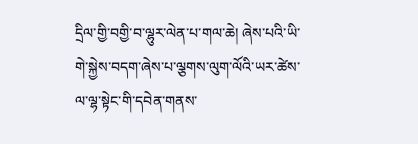དྲིལ་གྱི་བགྱི་བ་ལྷུར་ལེན་པ་གལ་ཆེ། ཞེས་པའི་ཡི་གེ་སྐྱེས་བདག་ཞེས་པ་ལྕགས་ལུག་ལོའི་ཡར་ཚེས་ལ་ལྷ་སྟེང་གི་དབེན་གནས་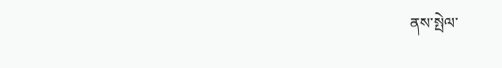ནས་སྤེལ་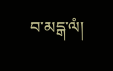བ་མདྒ་ལཾ།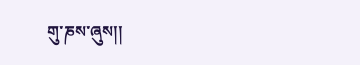གུ་ཎས་ཞུས།།